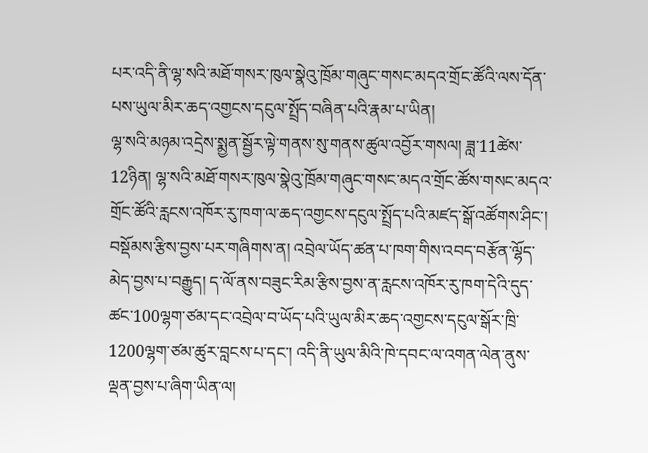པར་འདི་ནི་ལྷ་སའི་མཐོ་གསར་ཁུལ་སྣེའུ་ཁྲོམ་གཞུང་གསང་མདའ་གྲོང་ཚོའི་ལས་དོན་པས་ཡུལ་མིར་ཆད་འགྱངས་དངུལ་སྤྲོད་བཞིན་པའི་རྣམ་པ་ཡིན།
ལྷ་སའི་མཉམ་འདྲེས་སྨྱན་སྦྱོར་ལྟེ་གནས་སུ་གནས་ཚུལ་འབྱོར་གསལ། ཟླ་11ཚེས་12ཉིན། ལྷ་སའི་མཐོ་གསར་ཁུལ་སྣེའུ་ཁྲོམ་གཞུང་གསང་མདའ་གྲོང་ཚོས་གསང་མདའ་གྲོང་ཚོའི་རླངས་འཁོར་རུ་ཁག་ལ་ཆད་འགྱངས་དངུལ་སྤྲོད་པའི་མཛད་སྒོ་འཚོགས་ཤིང་། བསྡོམས་རྩིས་བྱས་པར་གཞིགས་ན། འབྲེལ་ཡོད་ཚན་པ་ཁག་གིས་འབད་བརྩོན་ལྷོད་མེད་བྱས་པ་བརྒྱུད། ད་ལོ་ནས་བཟུང་རིམ་རྩིས་བྱས་ན་རླངས་འཁོར་རུ་ཁག་དེའི་དུད་ཚང་100ལྷག་ཙམ་དང་འབྲེལ་བ་ཡོད་པའི་ཡུལ་མིར་ཆད་འགྱངས་དངུལ་སྒོར་ཁྲི་1200ལྷག་ཙམ་ཚུར་བླངས་པ་དང་། འདི་ནི་ཡུལ་མིའི་ཁེ་དབང་ལ་འགན་ལེན་ནུས་ལྡན་བྱས་པ་ཞིག་ཡིན་ལ།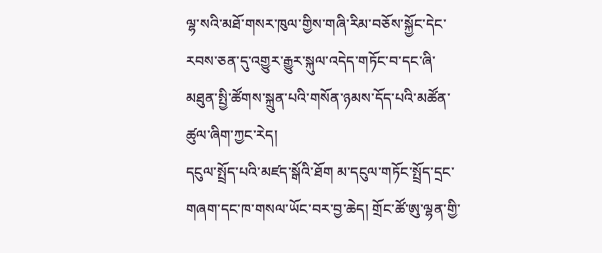ལྷ་སའི་མཐོ་གསར་ཁུལ་གྱིས་གཞི་རིམ་བཅོས་སྐྱོང་དེང་རབས་ཅན་དུ་འགྱུར་རྒྱུར་སྐུལ་འདེད་གཏོང་བ་དང་ཞི་མཐུན་སྤྱི་ཚོགས་སྐྲུན་པའི་གསོན་ཉམས་དོད་པའི་མཚོན་ཚུལ་ཞིག་ཀྱང་རེད།
དངུལ་སྤྲོད་པའི་མཛད་སྒོའི་ཐོག མ་དངུལ་གཏོང་སྤྲོད་དྲང་གཞག་དང་ཁ་གསལ་ཡོང་བར་བྱ་ཆེད། གྲོང་ཚོ་ཨུ་ལྷན་གྱི་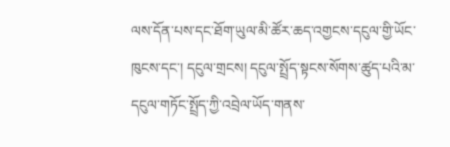ལས་དོན་པས་དང་ཐོག་ཡུལ་མི་ཚོར་ཆད་འགྱངས་དངུལ་གྱི་ཡོང་ཁུངས་དང་། དངུལ་གྲངས། དངུལ་སྤྲོད་སྟངས་སོགས་ཚུད་པའི་མ་དངུལ་གཏོང་སྤྲོད་ཀྱི་འབྲེལ་ཡོད་གནས་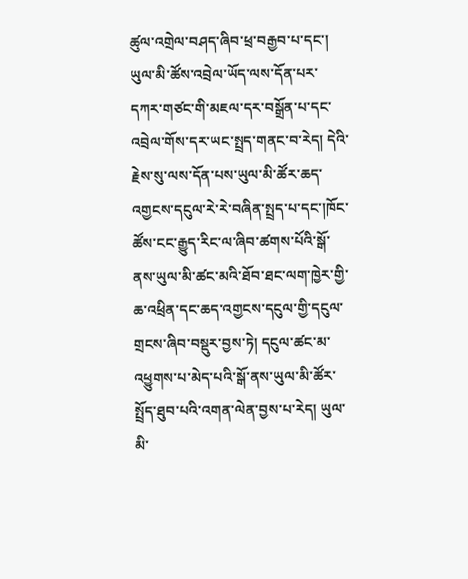ཚུལ་འགྲེལ་བཤད་ཞིབ་ཕྲ་བརྒྱབ་པ་དང་། ཡུལ་མི་ཚོས་འབྲེལ་ཡོད་ལས་དོན་པར་དཀར་གཙང་གི་མཇལ་དར་བསྒྲོན་པ་དང་འབྲེལ་གོས་དར་ཡང་སྤྲད་གནང་བ་རེད། དེའི་རྗེས་སུ་ལས་དོན་པས་ཡུལ་མི་ཚོར་ཆད་འགྱངས་དངུལ་རེ་རེ་བཞིན་སྤྲད་པ་དང་།ཁོང་ཚོས་ངང་རྒྱུད་རིང་ལ་ཞིབ་ཚགས་པོའི་སྒོ་ནས་ཡུལ་མི་ཚང་མའི་ཐོབ་ཐང་ལག་ཁྱེར་གྱི་ཆ་འཕྲིན་དང་ཆད་འགྱངས་དངུལ་གྱི་དངུལ་གྲངས་ཞིབ་བསྡུར་བྱས་ཏེ། དངུལ་ཚང་མ་འཕྱུགས་པ་མེད་པའི་སྒོ་ནས་ཡུལ་མི་ཚོར་སྤྲོད་ཐུབ་པའི་འགན་ལེན་བྱས་པ་རེད། ཡུལ་མི་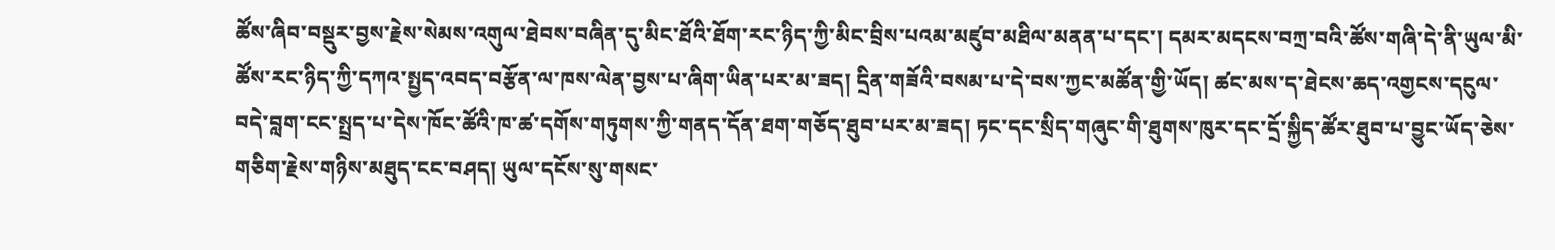ཚོས་ཞིབ་བསྡུར་བྱས་རྗེས་སེམས་འགུལ་ཐེབས་བཞིན་དུ་མིང་ཐོའི་ཐོག་རང་ཉིད་ཀྱི་མིང་བྲིས་པའམ་མཛུབ་མཐིལ་མནན་པ་དང་། དམར་མདངས་བཀྲ་བའི་ཚོས་གཞི་དེ་ནི་ཡུལ་མི་ཚོས་རང་ཉིད་ཀྱི་དཀའ་སྤྱད་འབད་བརྩོན་ལ་ཁས་ལེན་བྱས་པ་ཞིག་ཡིན་པར་མ་ཟད། དྲིན་གཟོའི་བསམ་པ་དེ་བས་ཀྱང་མཚོན་གྱི་ཡོད། ཚང་མས་ད་ཐེངས་ཆད་འགྱངས་དངུལ་བདེ་བླག་ངང་སྤྲད་པ་དེས་ཁོང་ཚོའི་ཁ་ཚ་དགོས་གཏུགས་ཀྱི་གནད་དོན་ཐག་གཅོད་ཐུབ་པར་མ་ཟད། ཏང་དང་སྲིད་གཞུང་གི་ཐུགས་ཁུར་དང་དྲོ་སྐྱིད་ཚོར་ཐུབ་པ་བྱུང་ཡོད་ཅེས་གཅིག་རྗེས་གཉིས་མཐུད་ངང་བཤད། ཡུལ་དངོས་སུ་གསང་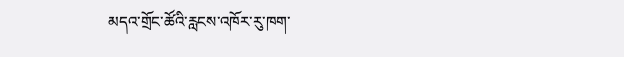མདའ་གྲོང་ཚོའི་རླངས་འཁོར་རུ་ཁག་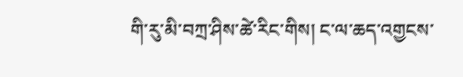གི་རུ་མི་བཀྲ་ཤིས་ཚེ་རིང་གིས། ང་ལ་ཆད་འགྱངས་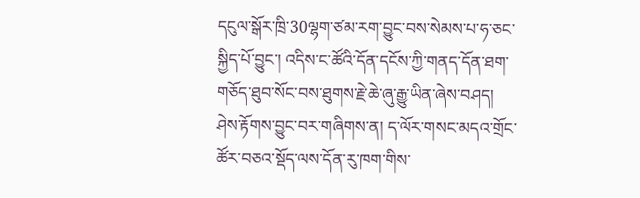དངུལ་སྒོར་ཁྲི་30ལྷག་ཙམ་རག་བྱུང་བས་སེམས་པ་ཧ་ཅང་སྐྱིད་པོ་བྱུང་། འདིས་ང་ཚོའི་དོན་དངོས་ཀྱི་གནད་དོན་ཐག་གཅོད་ཐུབ་སོང་བས་ཐུགས་རྗེ་ཆེ་ཞུ་རྒྱུ་ཡིན་ཞེས་བཤད།
ཤེས་རྟོགས་བྱུང་བར་གཞིགས་ན། ད་ལོར་གསང་མདའ་གྲོང་ཚོར་བཅའ་སྡོད་ལས་དོན་རུ་ཁག་གིས་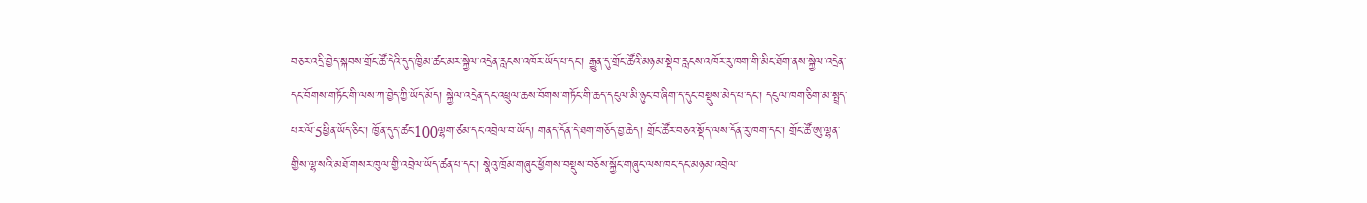བཅར་འདྲི་བྱེད་སྐབས་གྲོང་ཚོ་དེའི་དུད་ཁྱིམ་ཚང་མར་སྐྱེལ་འདྲེན་རླངས་འཁོར་ཡོད་པ་དང་། རྒྱུན་དུ་གྲོང་ཚོའི་མཉམ་སྡེབ་རླངས་འཁོར་རུ་ཁག་གི་མིང་ཐོག་ནས་སྐྱེལ་འདྲེན་དང་བོགས་གཏོང་གི་ལས་ཀ་བྱེད་ཀྱི་ཡོད་མོད། སྐྱེལ་འདྲེན་དང་འཕྲུལ་ཆས་བོགས་གཏོང་གི་ཆད་དངུལ་མི་ཉུང་བ་ཞིག་ད་དུང་བསྡུས་མེད་པ་དང་། དངུལ་ཁག་ཅིག་མ་སྤྲད་པར་ལོ་5ཕྱིན་ཡོད་ཅིང་། ཁྱོན་དུད་ཚང་100ལྷག་ཙམ་དང་འབྲེལ་བ་ཡོད། གནད་དོན་དེ་ཐག་གཅོད་བྱ་ཆེད། གྲོང་ཚོར་བཅའ་སྡོད་ལས་དོན་རུ་ཁག་དང་། གྲོང་ཚོ་ཨུ་ལྷན་གྱིས་ལྷ་སའི་མཐོ་གསར་ཁུལ་གྱི་འབྲེལ་ཡོད་ཚན་པ་དང་། སྣེའུ་ཁྲོམ་གཞུང་ཕྱོགས་བསྡུས་བཅོས་སྐྱོང་གཞུང་ལས་ཁང་དང་མཉམ་འབྲེལ་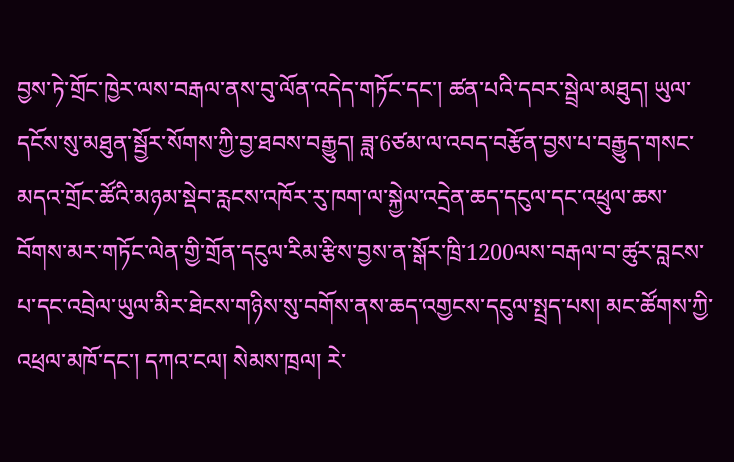བྱས་ཏེ་གྲོང་ཁྱེར་ལས་བརྒལ་ནས་བུ་ལོན་འདེད་གཏོང་དང་། ཚན་པའི་དབར་སྦྲེལ་མཐུད། ཡུལ་དངོས་སུ་མཐུན་སྦྱོར་སོགས་ཀྱི་བྱ་ཐབས་བརྒྱུད། ཟླ་6ཙམ་ལ་འབད་བརྩོན་བྱས་པ་བརྒྱུད་གསང་མདའ་གྲོང་ཚོའི་མཉམ་སྡེབ་རླངས་འཁོར་རུ་ཁག་ལ་སྐྱེལ་འདྲེན་ཆད་དངུལ་དང་འཕྲུལ་ཆས་བོགས་མར་གཏོང་ལེན་གྱི་གྲོན་དངུལ་རིམ་རྩིས་བྱས་ན་སྒོར་ཁྲི་1200ལས་བརྒལ་བ་ཚུར་བླངས་པ་དང་འབྲེལ་ཡུལ་མིར་ཐེངས་གཉིས་སུ་བགོས་ནས་ཆད་འགྱངས་དངུལ་སྤྲད་པས། མང་ཚོགས་ཀྱི་འཕྲལ་མཁོ་དང་། དཀའ་ངལ། སེམས་ཁྲལ། རེ་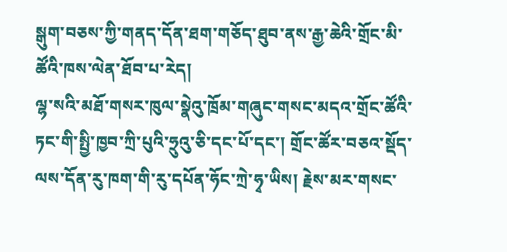སྒུག་བཅས་ཀྱི་གནད་དོན་ཐག་གཅོད་ཐུབ་ནས་རྒྱ་ཆེའི་གྲོང་མི་ཚོའི་ཁས་ལེན་ཐོབ་པ་རེད།
ལྷ་སའི་མཐོ་གསར་ཁུལ་སྣེའུ་ཁྲོམ་གཞུང་གསང་མདའ་གྲོང་ཚོའི་ཏང་གི་སྤྱི་ཁྱབ་ཀྲི་པུའི་ཧྲུའུ་ཅི་དང་པོ་དང་། གྲོང་ཚོར་བཅའ་སྡོད་ལས་དོན་རུ་ཁག་གི་རུ་དཔོན་ཧོང་ཀྲེ་ཧྭ་ཡིས། རྗེས་མར་གསང་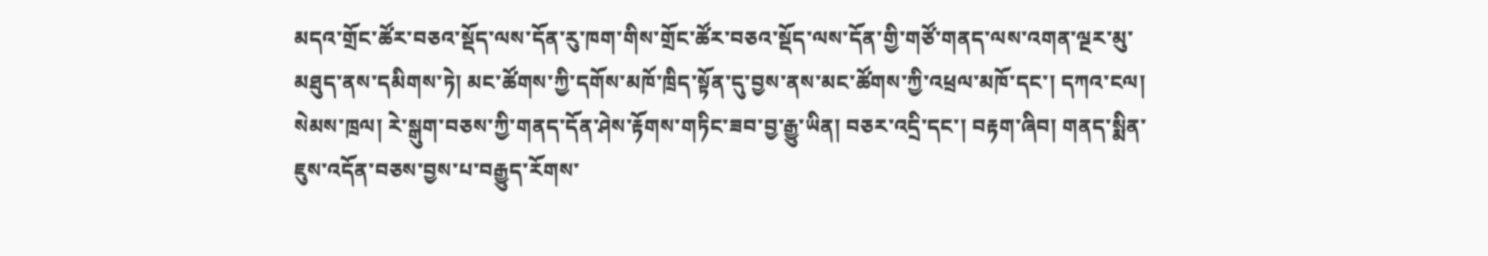མདའ་གྲོང་ཚོར་བཅའ་སྡོད་ལས་དོན་རུ་ཁག་གིས་གྲོང་ཚོར་བཅའ་སྡོད་ལས་དོན་གྱི་གཙོ་གནད་ལས་འགན་ལྔར་མུ་མཐུད་ནས་དམིགས་ཏེ། མང་ཚོགས་ཀྱི་དགོས་མཁོ་ཁྲིད་སྟོན་དུ་བྱས་ནས་མང་ཚོགས་ཀྱི་འཕྲལ་མཁོ་དང་། དཀའ་ངལ། སེམས་ཁྲལ། རེ་སྒུག་བཅས་ཀྱི་གནད་དོན་ཤེས་རྟོགས་གཏིང་ཟབ་བྱ་རྒྱུ་ཡིན། བཅར་འདྲི་དང་། བརྟག་ཞིབ། གནད་སྨིན་ཇུས་འདོན་བཅས་བྱས་པ་བརྒྱུད་རོགས་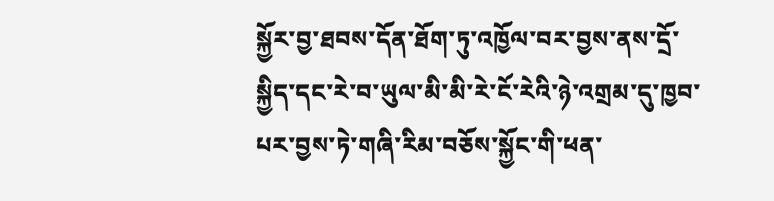སྐྱོར་བྱ་ཐབས་དོན་ཐོག་ཏུ་འཁྱོལ་བར་བྱས་ནས་དྲོ་སྐྱིད་དང་རེ་བ་ཡུལ་མི་མི་རེ་ངོ་རེའི་ཉེ་འགྲམ་དུ་ཁྱབ་པར་བྱས་ཏེ་གཞི་རིམ་བཅོས་སྐྱོང་གི་ཕན་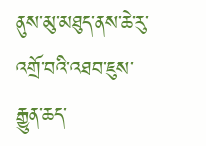ནུས་མུ་མཐུད་ནས་ཆེ་རུ་འགྲོ་བའི་འཐབ་ཇུས་རྒྱུན་ཆད་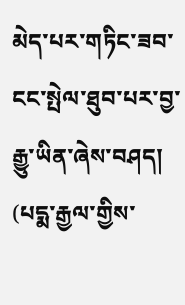མེད་པར་གཏིང་ཟབ་ངང་སྤེལ་ཐུབ་པར་བྱ་རྒྱུ་ཡིན་ཞེས་བཤད།
(པདྨ་རྒྱལ་གྱིས་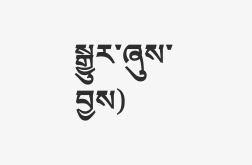སྒྱུར་ཞུས་བྱས)